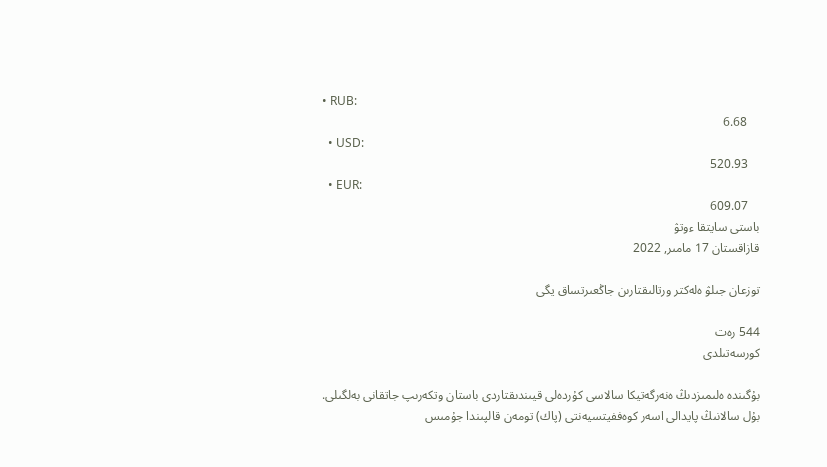• RUB:
    6.68
  • USD:
    520.93
  • EUR:
    609.07
باستى سايتقا ءوتۋ
قازاقستان 17 مامىر, 2022

توزعان جىلۋ ەلەكتر ورتالىقتارىن جاڭعىرتساق يگى

544 رەت
كورسەتىلدى

بۇگىندە ەلىمىزدىڭ ەنەرگەتيكا سالاسى كۇردەلى قيىندىقتاردى باستان وتكەرىپ جاتقانى بەلگىلى. بۇل سالانىڭ پايدالى اسەر كوەففيتسيەنتى (پاك) تومەن قالپىندا جۇمىس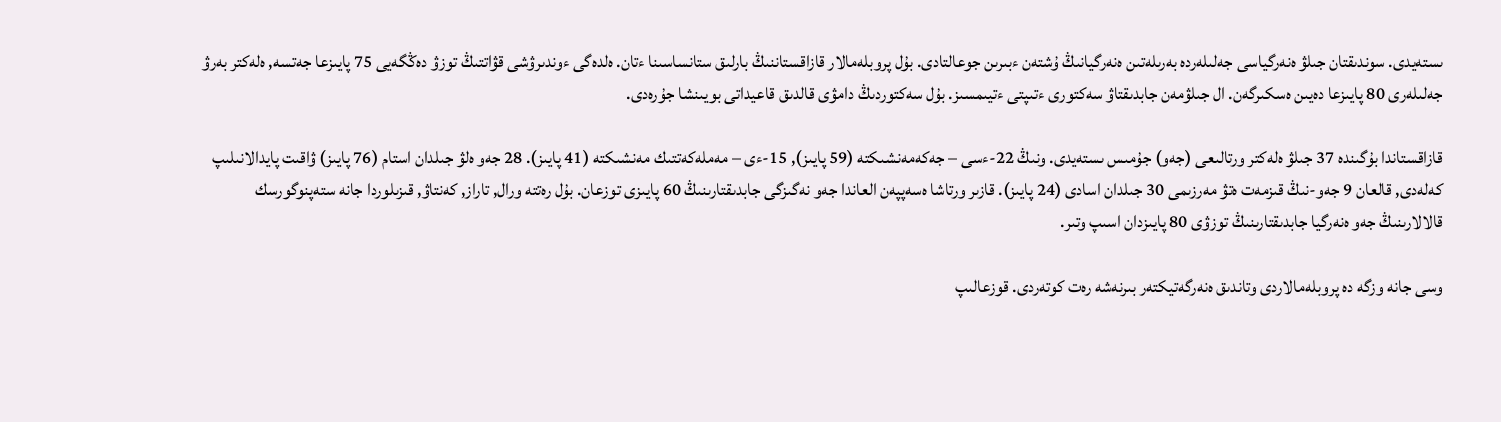ىستەيدى. سوندىقتان جىلۋ ەنەرگياسى جەلىلەردە بەرىلەتىن ەنەرگيانىڭ ۇشتەن ءبىرىن جوعالتادى. بۇل پروبلەمالار قازاقستاننىڭ بارلىق ستانساسىنا ءتان. ەلدەگى ءوندىرۋشى قۋاتتىڭ توزۋ دەڭگەيى 75 پايىزعا جەتسە, ەلەكتر بەرۋ جەلىلەرى 80 پايىزعا دەيىن ەسكىرگەن. ال جىلۋمەن جابدىقتاۋ سەكتورى ءتىپتى ءتيىمسىز. بۇل سەكتوردىڭ دامۋى قالدىق قاعيداتى بويىنشا جۇرەدى.

قازاقستاندا بۇگىندە 37 جىلۋ ەلەكتر ورتالىعى (جەو) جۇمىس ىستەيدى. ونىڭ 22-ءسى – جەكەمەنشىكتە (59 پايىز), 15-ءى – مەملەكەتتىك مەنشىكتە (41 پايىز). 28 جەو ەلۋ جىلدان استام (76 پايىز) ۋاقىت پايدالانىلىپ كەلەدى, قالعان 9 جەو-نىڭ قىزمەت ەتۋ مەرزىمى 30 جىلدان اسادى (24 پايىز). قازىر ورتاشا ەسەپپەن العاندا جەو نەگىزگى جابدىقتارىنىڭ 60 پايىزى توزعان. بۇل رەتتە ورال, تاراز, كەنتاۋ, قىزىلوردا جانە ستەپنوگورسك قالالارىنىڭ جەو ەنەرگيا جابدىقتارىنىڭ توزۋى 80 پايىزدان اسىپ وتىر.

وسى جانە وزگە دە پروبلەمالاردى وتاندىق ەنەرگەتيكتەر بىرنەشە رەت كوتەردى. قوزعالىپ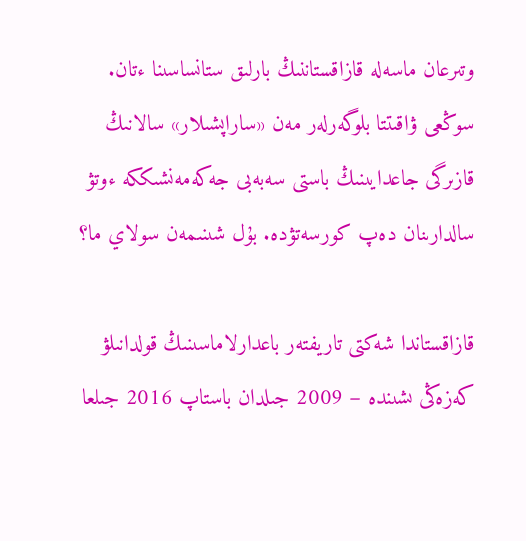وتىرعان ماسەلە قازاقستاننىڭ بارلىق ستانساسىنا ءتان. سوڭعى ۋاقىتتا بلوگەرلەر مەن «ساراپشىلار» سالانىڭ قازىرگى جاعدايىنىڭ باستى سەبەبى جەكەمەنشىككە ءوتۋ سالدارىنان دەپ كورسەتۋدە. بۇل شىنىمەن سولاي ما؟

قازاقستاندا شەكتى تاريفتەر باعدارلاماسىنىڭ قولدانىلۋ كەزەڭى ىشىندە – 2009 جىلدان باستاپ 2016 جىلعا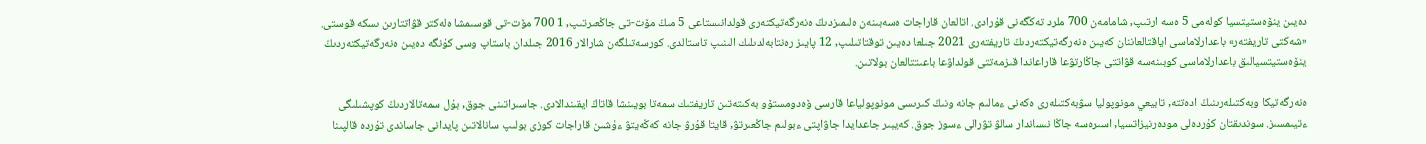دەيىن ينۆەستيتسيا كولەمى 5 ەسە ارتىپ, شامامەن 700 ملرد تەڭگەنى قۇرادى. اتالعان قاراجات ەسەبىنەن ەلىمىزدىڭ ەنەرگەتيكتەرى قولدانىستاعى 5 مىڭ مۆت-تى جاڭعىرتىپ, 1 700 مۆت-تى قوسىمشا ەلەكتر قۋاتتارىن ىسكە قوستى. «شەكتى تاريفتەر» باعدارلاماسى اياقتالعاننان كەيىن ەنەرگەتيكتەردىڭ تاريفتەرى 2021 جىلعا دەيىن توقتاتىلىپ, 12 پايىز رەنتابەلدىلىك الىنىپ تاستالدى. كورسەتىلگەن شارالار 2016 جىلدان باستاپ وسى كۇنگە دەيىن ەنەرگەتيكتەردىڭ ينۆەستيتسيالىق باعدارلاماسى كوبىنەسە قۋاتتى جاڭارتۋعا قاراعاندا قىزمەتتى قولداۋعا باعىتتالعان بولاتىن.

ەنەرگەتيكا وبەكتىلەرىنىڭ ادەتتە, تابيعي مونوپوليا سۋبەكتىلەرى ەكەنى ءمالىم جانە ونىڭ كىرىسى مونوپولياعا قارسى ۆەدومستۆو بەكىتەتىن تاريفتىك سمەتا بويىنشا قاتاڭ ايقىندالادى. جاسىراتىنى جوق, بۇل سمەتالاردىڭ كوپشىلىگى ءتيىمسىز. سوندىقتان كۇردەلى مودەرنيزاتسيا, اسىرەسە جاڭا نىساندار سالۋ تۋرالى ءسوز جوق. كەيبىر جاعدايدا جاۋاپتى ءبولىم جاڭعىرتۋ, قايتا قۇرۋ جانە كەڭەيتۋ ءۇشىن قاراجات كوزى بولىپ سانالاتىن پايدانى جاساندى تۇردە قالپىنا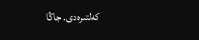كەلتىرەدى. جاڭا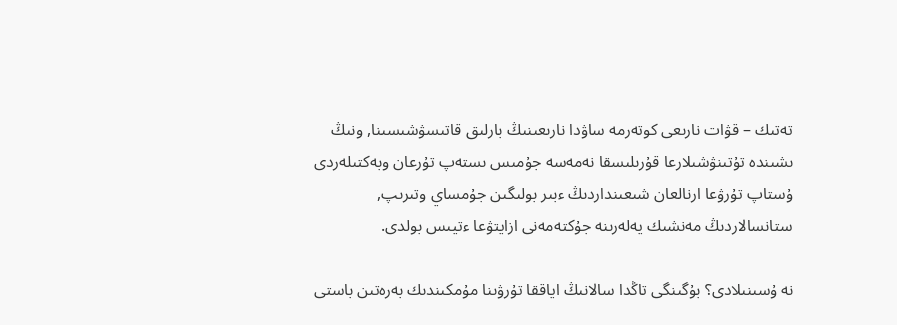تەتىك – قۋات نارىعى كوتەرمە ساۋدا نارىعىنىڭ بارلىق قاتىسۋشىسىنا, ونىڭ ىشىندە تۇتىنۋشىلارعا قۇرىلىسقا نەمەسە جۇمىس ىستەپ تۇرعان وبەكتىلەردى ۇستاپ تۇرۋعا ارنالعان شىعىنداردىڭ ءبىر بولىگىن جۇمساي وتىرىپ, ستانسالاردىڭ مەنشىك يەلەرىنە جۇكتەمەنى ازايتۋعا ءتيىس بولدى.

نە ۇسىنىلادى؟ بۇگىنگى تاڭدا سالانىڭ اياققا تۇرۋىنا مۇمكىندىك بەرەتىن باستى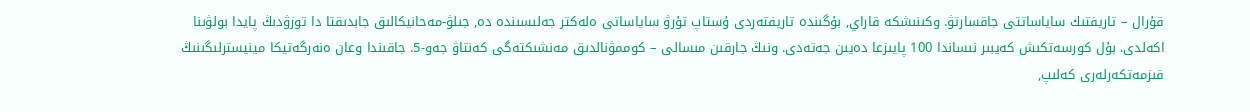قۇرال – تاريفتىك ساياساتتى جاقسارتۋ. وكىنىشكە قاراي, بۇگىندە تاريفتەردى ۇستاپ تۇرۋ ساياساتى ەلەكتر جەلىسىندە دە, جىلۋ-مەحانيكالىق جابدىقتا دا توزۋدىڭ پايدا بولۋىنا اكەلدى. بۇل كورسەتكىش كەيبىر نىساندا 100 پايىزعا دەيىن جەتەدى. ونىڭ جارقىن مىسالى – كوممۋنالدىق مەنشىكتەگى كەنتاۋ جەو-5. جاقىندا وعان ەنەرگەتيكا مينيسترلىگىنىڭ قىزمەتكەرلەرى كەلىپ,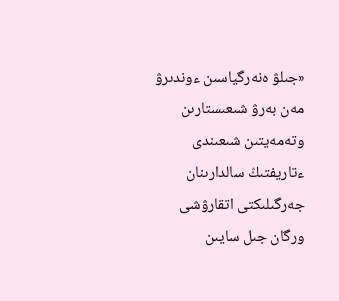«جىلۋ ەنەرگياسىن ءوندىرۋ مەن بەرۋ شىعىستارىن وتەمەيتىن شىعىندى ءتاريفتىڭ سالدارىنان جەرگىلىكتى اتقارۋشى ورگان جىل سايىن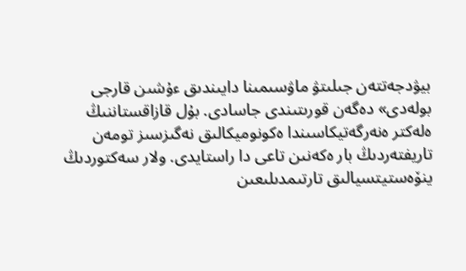بيۋدجەتتەن جىلىتۋ ماۋسىمىنا دايىندىق ءۇشىن قارجى بولەدى» دەگەن قورىتىندى جاسادى. بۇل قازاقستاننىڭ ەلەكتر ەنەرگەتيكاسىندا ەكونوميكالىق نەگىزسىز تومەن تاريفتەردىڭ بار ەكەنىن تاعى دا راستايدى. ولار سەكتوردىڭ ينۆەستيتسيالىق تارتىمدىلىعىن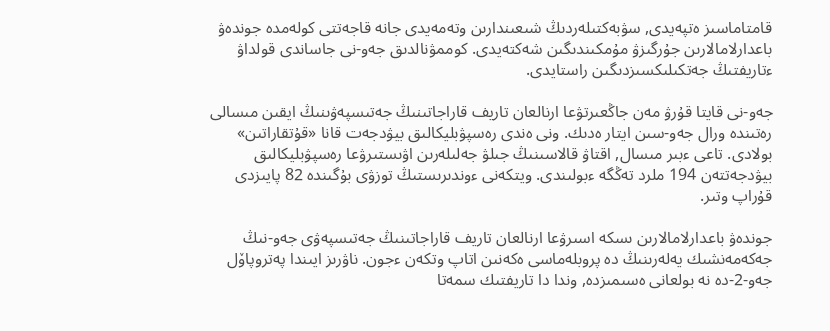قامتاماسىز ەتپەيدى, سۋبەكتىلەردىڭ شىعىندارىن وتەمەيدى جانە قاجەتتى كولەمدە جوندەۋ باعدارلامالارىن جۇرگىزۋ مۇمكىندىگىن شەكتەيدى. كوممۋنالدىق جەو-نى جاساندى قولداۋ ءتاريفتىڭ جەتكىلىكسىزدىگىن راستايدى.

جەو-نى قايتا قۇرۋ مەن جاڭعىرتۋعا ارنالعان تاريف قاراجاتىنىڭ جەتىسپەۋىنىڭ ايقىن مىسالى رەتىندە ورال جەو-سىن ايتار ەدىك. ونى ەندى رەسپۋبليكالىق بيۋدجەت قانا «قۇتقاراتىن» بولادى. تاعى ءبىر مىسال, اقتاۋ قالاسىنىڭ جىلۋ جەلىلەرىن اۋىستىرۋعا رەسپۋبليكالىق بيۋدجەتتەن 194 ملرد تەڭگە ءبولىندى. ويتكەنى ءوندىرىستىڭ توزۋى بۇگىندە 82 پايىزدى قۇراپ وتىر.

جوندەۋ باعدارلامالارىن ىسكە اسىرۋعا ارنالعان تاريف قاراجاتىنىڭ جەتىسپەۋى جەو-نىڭ جەكەمەنشىك يەلەرىنىڭ دە پروبلەماسى ەكەنىن اتاپ وتكەن ءجون. ناۋرىز ايىندا پەتروپاۆل جەو-2-دە نە بولعانى ەسىمىزدە, وندا دا تاريفتىك سمەتا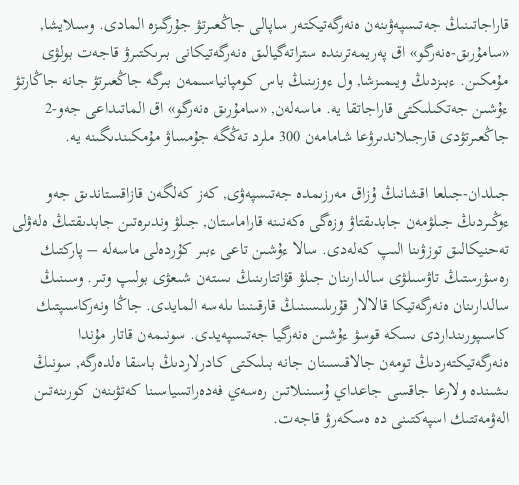قاراجاتىنىڭ جەتىسپەۋىنەن ەنەرگەتيكتەر ساپالى جاڭعىرتۋ جۇرگىزە المادى. وسىلايشا, «سامۇرىق-ەنەرگو» اق پەريمەترىندە ستراتەگيالىق ەنەرگەتيكانى بىرىكتىرۋ قاجەت بولۋى مۇمكىن. ءبىزدىڭ ويىمىزشا, ول ءوزىنىڭ باس كومپانياسىمەن بىرگە جاڭعىرتۋ جانە جاڭارتۋ ءۇشىن جەتكىلىكتى قاراجاتقا يە. ماسەلەن, «سامۇرىق ەنەرگو» اق الماتىداعى جەو-2 جاڭعىرتۋدى قارجىلاندىرۋعا شامامەن 300 ملرد تەڭگە جۇمساۋ مۇمكىندىگىنە يە.

جىلدان-جىلعا اقشانىڭ ۇزاق مەرزىمدە جەتىسپەۋى, كەز كەلگەن قازاقستاندىق جەو ءوڭىردىڭ جىلۋمەن جابدىقتاۋ وزەگى ەكەنىنە قاراماستان, جىلۋ وندىرەتىن جابدىقتىڭ ەلەۋلى تەحنيكالىق توزۋىنا الىپ كەلەدى. سالا ءۇشىن تاعى ءبىر كۇردەلى ماسەلە – پاركتىك رەسۋرستىڭ تاۋسىلۋى سالدارىنان جىلۋ قۋاتتارىنىڭ ىستەن شىعۋى بولىپ وتىر. وسىنىڭ سالدارىنان ەنەرگەتيكا قالالار قۇرىلىسىنىڭ قارقىنىنا ىلەسە المايدى. جاڭا ونەركاسىپتىك كاسىپورىنداردى ىسكە قوسۋ ءۇشىن ەنەرگيا جەتىسپەيدى. سونىمەن قاتار مۇندا ەنەرگەتيكتەردىڭ تومەن جالاقىسىنان جانە بىلىكتى كادرلاردىڭ باسقا ەلدەرگە, سونىڭ ىشىندە ولارعا جاقسى جاعداي ۇسىنىلاتىن رەسەي فەدەراتسياسىنا كەتۋىنەن كورىنەتىن الەۋمەتتىك اسپەكتىنى دە ەسكەرۋ قاجەت.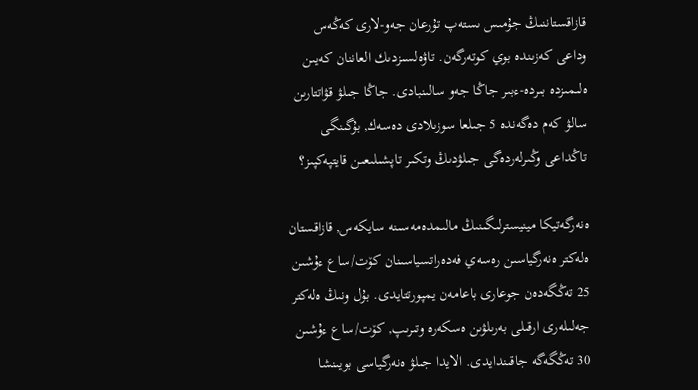قازاقستاننىڭ جۇمىس ىستەپ تۇرعان جەو-لارى كەڭەس وداعى كەزىندە بوي كوتەرگەن. تاۋەلسىزدىك العاننان كەيىن ەلىمىزدە بىردە-ءبىر جاڭا جەو سالىنبادى. جاڭا جىلۋ قۋاتتارىن سالۋ كەم دەگەندە 5 جىلعا سوزىلادى دەسەك, بۇگىنگى تاڭداعى وڭىرلەردەگى جىلۋدىڭ وتكىر تاپشىلىعىن قايتپەكپىز؟

ەنەرگەتيكا مينيسترلىگىنىڭ مالىمدەمەسىنە سايكەس, قازاقستان ەلەكتر ەنەرگياسىن رەسەي فەدەراتسياسىنان كۆت/ساع ءۇشىن 25 تەڭگەدەن جوعارى باعامەن يمپورتتايدى. بۇل ونىڭ ەلەكتر جەلىلەرى ارقىلى بەرىلۋىن ەسكەرە وتىرىپ, كۆت/ساع ءۇشىن 30 تەڭگەگە جاقىندايدى. الايدا جىلۋ ەنەرگياسى بويىنشا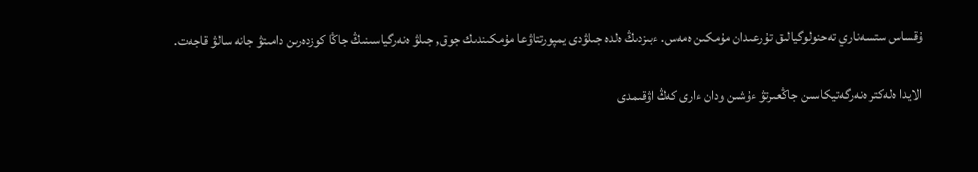ۇقساس ستسەناري تەحنولوگيالىق تۇرعىدان مۇمكىن ەمەس. ءبىزدىڭ ەلدە جىلۋدى يمپورتتاۋعا مۇمكىندىك جوق, جىلۋ ەنەرگياسىنىڭ جاڭا كوزدەرىن دامىتۋ جانە سالۋ قاجەت.

الايدا ەلەكتر ەنەرگەتيكاسىن جاڭعىرتۋ ءۇشىن ودان ءارى كەڭ اۋقىمدى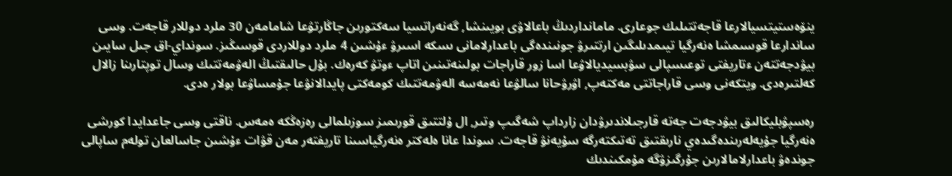ينۆەستيتسيالارعا قاجەتتىلىك جوعارى. مامانداردىڭ باعالاۋى بويىنشا, گەنەراتسيا سەكتورىن جاڭارتۋعا شامامەن 30 ملرد دوللار قاجەت. وسى ساندارعا قوسىمشا ەنەرگيا تيىمدىلىگىن ارتتىرۋ جونىندەگى باعدارلامانى ىسكە اسىرۋ ءۇشىن 4 ملرد دوللاردى قوسىڭىز. سونداي-اق جىل سايىن بيۋدجەتتەن ءتاريفتى توعىسپالى سۋبسيديالاۋعا اسا زور قاراجات بولىنەتىنىن اتاپ ءوتۋ كەرەك. بۇل حالىقتىڭ الەۋمەتتىك وسال توپتارىنا زالال كەلتىرەدى. ويتكەنى وسى قاراجاتتى مەكتەپ, اۋرۋحانا سالۋعا نەمەسە الەۋمەتتىك كومەكتى پايدالانۋعا جۇمساۋعا بولار ەدى.

رەسپۋبليكالىق بيۋدجەت جەتە قارجىلاندىرۋدان زارداپ شەگىپ وتىر, ال ۇلتتىق قورىمىز سوزىلمالى رەزەڭكە ەمەس. ناقتى وسى جاعدايدا كورشى ەنەرگيا جۇيەلەرىندەگىدەي نارىقتىق تەتىكتەرگە سۇيەنۋ قاجەت. سوندا عانا ەلەكتر ەنەرگياسىنا تاريفتەر مەن قۋات ءۇشىن جاسالعان تولەم ساپالى جوندەۋ باعدارلامالارىن جۇرگىزۋگە مۇمكىندىك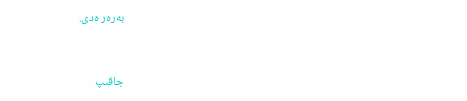بەرەر ەدى.



جاقىپ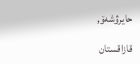حايرۋشەۆ,

قازاقستان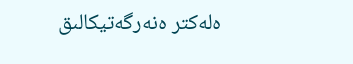ەلەكتر ەنەرگەتيكالىق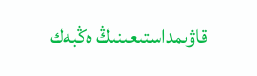قاۋىمداستىعىنىڭ ەڭبەك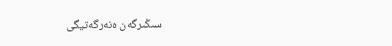سىڭىرگەن ەنەرگەتيگى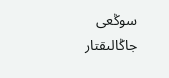سوڭعى جاڭالىقتار